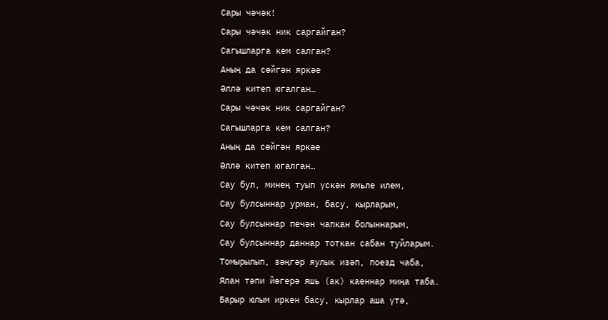Сары чәчәк!
Сары чәчәк ник саргайган?
Сагышларга кем салган?
Аның да сөйгән яркәе
Әллә китеп югалган…
Сары чәчәк ник саргайган?
Сагышларга кем салган?
Аның да сөйгән яркәе
Әллә китеп югалган…
Сау бул, минең туып үскән ямьле илем,
Сау булсыннар урман, басу, кырларым,
Сау булсыннар печән чапкан болыннарым,
Сау булсыннар даннар тоткан сабан туйларым.
Томырылып, зәңгәр яулык изәп, поезд чаба,
Ялан тәпи йөгерә яшь (ак) каеннар миңа таба.
Барыр юлым иркен басу, кырлар аша үтә,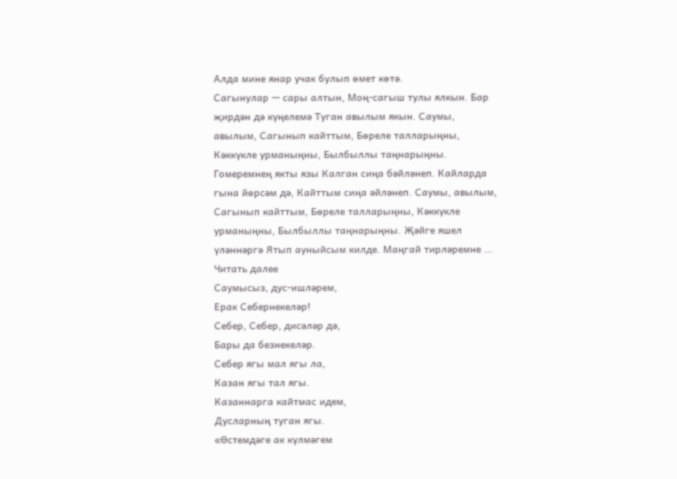Алда мине янар учак булып өмет көтә.
Сагынулар — сары алтын, Моң-сагыш тулы ялкын. Бар җирдән дә күңелемә Туган авылым якын. Саумы, авылым, Сагынып кайттым, Бөреле талларыңны, Кәккүкле урманыңны, Былбыллы таңнарыңны. Гомеремнең якты язы Калган сиңа бәйләнеп. Кайларда гына йөрсәм дә, Кайттым сиңа әйләнеп. Саумы, авылым, Сагынып кайттым, Бөреле талларыңны, Кәккүкле урманыңны, Былбыллы таңнарыңны. Җәйге яшел үләннәргә Ятып ауныйсым килде. Маңгай тирләремне … Читать далее
Саумысыз, дус-ишләрем,
Ерак Себернекеләр!
Себер, Себер, дисәләр дә,
Бары да безнекеләр.
Себер ягы мал ягы ла,
Казан ягы тал ягы.
Казаннарга кайтмас идем,
Дусларның туган ягы.
«Өстемдәге ак күлмәгем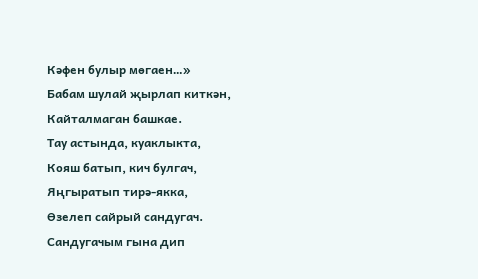Кәфен булыр мөгаен…»
Бабам шулай җырлап киткән,
Кайталмаган башкае.
Тау астында, куаклыкта,
Кояш батып, кич булгач,
Яңгыратып тирә-якка,
Өзелеп сайрый сандугач.
Сандугачым гына дип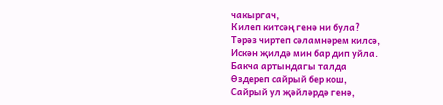чакыргач,
Килеп китсәң генә ни була?
Тәрәз чиртеп сәламнәрем килсә,
Искән җилдә мин бар дип уйла.
Бакча артындагы талда
Өздереп сайрый бер кош,
Сайрый ул җәйләрдә генә,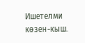Ишетелми көзен-кыш.